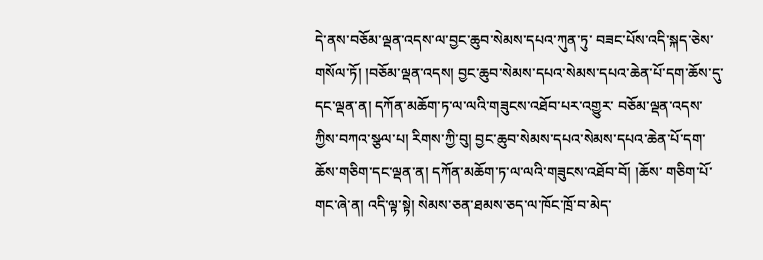དེ་ནས་བཅོམ་ལྡན་འདས་ལ་བྱང་ཆུབ་སེམས་དཔའ་ཀུན་ཏུ་ བཟང་པོས་འདི་སྐད་ཅེས་གསོལ་ཏོ། །བཅོམ་ལྡན་འདས། བྱང་ཆུབ་སེམས་དཔའ་སེམས་དཔའ་ཆེན་པོ་དག་ཆོས་དུ་དང་ལྡན་ན། དཀོན་མཆོག་ཏ་ལ་ལའི་གཟུངས་འཐོབ་པར་འགྱུར་ བཅོམ་ལྡན་འདས་ཀྱིས་བཀའ་སྩལ་པ། རིགས་ཀྱི་བུ། བྱང་ཆུབ་སེམས་དཔའ་སེམས་དཔའ་ཆེན་པོ་དག་ཆོས་གཅིག་དང་ལྡན་ན། དཀོན་མཆོག་ཏ་ལ་ལའི་གཟུངས་འཐོབ་བོ། །ཆོས་ གཅིག་པོ་གང་ཞེ་ན། འདི་ལྟ་སྟེ། སེམས་ཅན་ཐམས་ཅད་ལ་ཁོང་ཁྲོ་བ་མེད་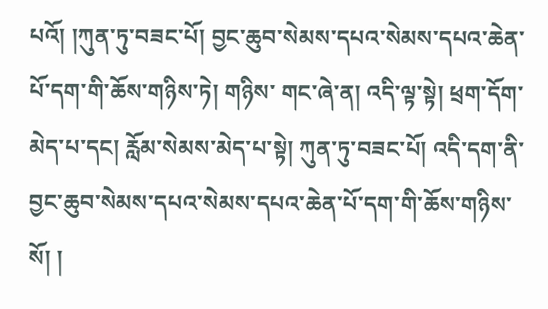པའོ། །ཀུན་ཏུ་བཟང་པོ། བྱང་ཆུབ་སེམས་དཔའ་སེམས་དཔའ་ཆེན་པོ་དག་གི་ཆོས་གཉིས་ཏེ། གཉིས་ གང་ཞེ་ན། འདི་ལྟ་སྟེ། ཕྲག་དོག་མེད་པ་དང། རློམ་སེམས་མེད་པ་སྟེ། ཀུན་ཏུ་བཟང་པོ། འདི་དག་ནི་བྱང་ཆུབ་སེམས་དཔའ་སེམས་དཔའ་ཆེན་པོ་དག་གི་ཆོས་གཉིས་སོ། །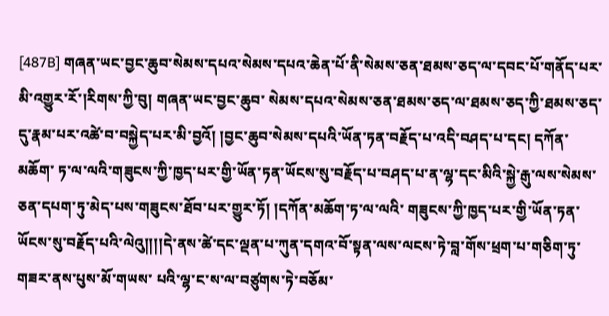[487B] གཞན་ཡང་བྱང་ཆུབ་སེམས་དཔའ་སེམས་དཔའ་ཆེན་པོ་ནི་སེམས་ཅན་ཐམས་ཅད་ལ་དབང་པོ་གནོད་པར་མི་འགྱུར་རོ་།རིགས་ཀྱི་བུ། གཞན་ཡང་བྱང་ཆུབ་ སེམས་དཔའ་སེམས་ཅན་ཐམས་ཅད་ལ་ཐམས་ཅད་ཀྱི་ཐམས་ཅད་དུ་རྣམ་པར་འཚེ་བ་བསྐྱེད་པར་མི་བྱའོ། །བྱང་ཆུབ་སེམས་དཔའི་ཡོན་ཏན་བརྗོད་པ་འདི་བཤད་པ་དང། དཀོན་མཆོག་ ཏ་ལ་ལའི་གཟུངས་ཀྱི་ཁྱད་པར་གྱི་ཡོན་ཏན་ཡོངས་སུ་བརྗོད་པ་བཤད་པ་ན་ལྷ་དང་མིའི་སྐྱེ་རྒུ་ལས་སེམས་ཅན་དཔག་ཏུ་མེད་པས་གཟུངས་ཐོབ་པར་གྱུར་ཏོ། །དཀོན་མཆོག་ཏ་ལ་ལའི་ གཟུངས་ཀྱི་ཁྱད་པར་གྱི་ཡོན་ཏན་ཡོངས་སུ་བརྗོད་པའི་ལེའུ།།།།དེ་ནས་ཚེ་དང་ལྡན་པ་ཀུན་དགའ་བོ་སྟན་ལས་ལངས་ཏེ་བླ་གོས་ཕྲག་པ་གཅིག་ཏུ་གཟར་ནས་པུས་མོ་གཡས་ པའི་ལྷ་ང་ས་ལ་བཙུགས་ཏེ་བཅོམ་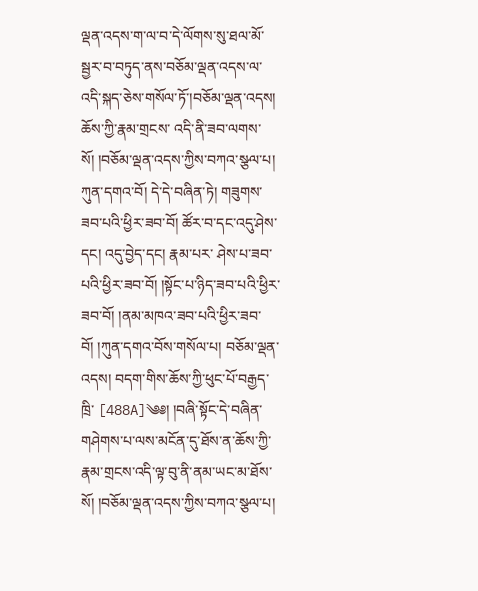ལྡན་འདས་ག་ལ་བ་དེ་ལོགས་སུ་ཐལ་མོ་སྦྱར་བ་བཏུད་ནས་བཅོམ་ལྡན་འདས་ལ་འདི་སྐད་ཅེས་གསོལ་ཏོ་།བཅོམ་ལྡན་འདས། ཆོས་ཀྱི་རྣམ་གྲངས་ འདི་ནི་ཟབ་ལགས་སོ། །བཅོམ་ལྡན་འདས་ཀྱིས་བཀའ་སྩལ་པ། ཀུན་དགའ་བོ། དེ་དེ་བཞིན་ཏེ། གཟུགས་ཟབ་པའི་ཕྱིར་ཟབ་བོ། ཚོར་བ་དང་འདུ་ཤེས་དང། འདུ་བྱེད་དང། རྣམ་པར་ ཤེས་པ་ཟབ་པའི་ཕྱིར་ཟབ་བོ། །སྟོང་པ་ཉིད་ཟབ་པའི་ཕྱིར་ཟབ་བོ། །ནམ་མཁའ་ཟབ་པའི་ཕྱིར་ཟབ་བོ། །ཀུན་དགའ་བོས་གསོལ་པ། བཅོམ་ལྡན་འདས། བདག་གིས་ཆོས་ཀྱི་ཕུང་པོ་བརྒྱད་ཁྲི་ [488A]༄༅། །བཞི་སྟོང་དེ་བཞིན་གཤེགས་པ་ལས་མངོན་དུ་ཐོས་ན་ཆོས་ཀྱི་རྣམ་གྲངས་འདི་ལྟ་བུ་ནི་ནམ་ཡང་མ་ཐོས་སོ། །བཅོམ་ལྡན་འདས་ཀྱིས་བཀའ་སྩལ་པ།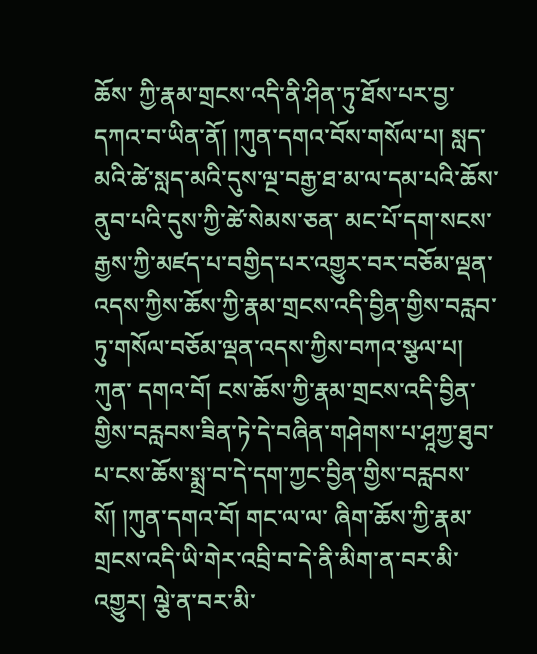ཆོས་ ཀྱི་རྣམ་གྲངས་འདི་ནི་ཤིན་ཏུ་ཐོས་པར་བྱ་དཀའ་བ་ཡིན་ནོ། །ཀུན་དགའ་བོས་གསོལ་པ། སླད་མའི་ཚེ་སླད་མའི་དུས་ལྔ་བརྒྱ་ཐ་མ་ལ་དམ་པའི་ཆོས་ནུབ་པའི་དུས་ཀྱི་ཚེ་སེམས་ཅན་ མང་པོ་དག་སངས་རྒྱས་ཀྱི་མཛད་པ་བགྱིད་པར་འགྱུར་བར་བཅོམ་ལྡན་འདས་ཀྱིས་ཆོས་ཀྱི་རྣམ་གྲངས་འདི་བྱིན་གྱིས་བརླབ་ཏུ་གསོལ་བཅོམ་ལྡན་འདས་ཀྱིས་བཀའ་སྩལ་པ། ཀུན་ དགའ་བོ། ངས་ཆོས་ཀྱི་རྣམ་གྲངས་འདི་བྱིན་གྱིས་བརླབས་ཟིན་ཏེ་དེ་བཞིན་གཤེགས་པ་ཤཱཀྱ་ཐུབ་པ་ངས་ཆོས་སྨྲ་བ་དེ་དག་ཀྱང་བྱིན་གྱིས་བརླབས་སོ། །ཀུན་དགའ་བོ། གང་ལ་ལ་ ཞིག་ཆོས་ཀྱི་རྣམ་གྲངས་འདི་ཡི་གེར་འབྲི་བ་དེ་ནི་མིག་ན་བར་མི་འགྱུར། ལྕེ་ན་བར་མི་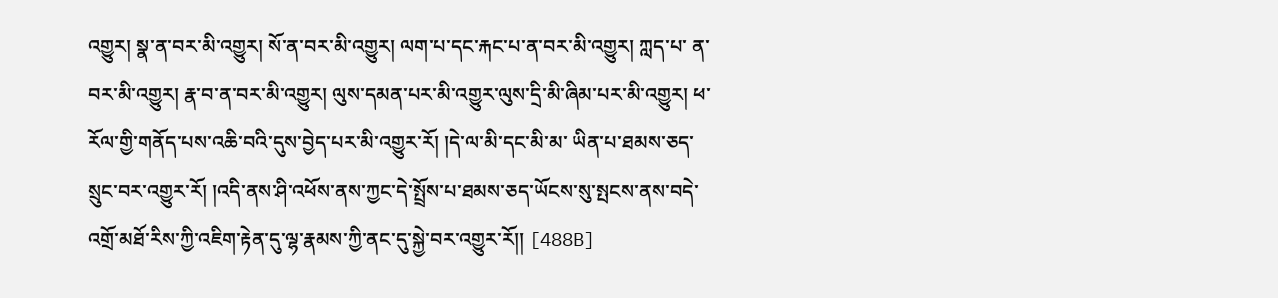འགྱུར། སྣ་ན་བར་མི་འགྱུར། སོ་ན་བར་མི་འགྱུར། ལག་པ་དང་རྐང་པ་ན་བར་མི་འགྱུར། ཀླད་པ་ ན་བར་མི་འགྱུར། རྣ་བ་ན་བར་མི་འགྱུར། ལུས་དམན་པར་མི་འགྱུར་ལུས་དྲི་མི་ཞིམ་པར་མི་འགྱུར། ཕ་རོལ་གྱི་གནོད་པས་འཆི་བའི་དུས་བྱེད་པར་མི་འགྱུར་རོ། །དེ་ལ་མི་དང་མི་མ་ ཡིན་པ་ཐམས་ཅད་སྲུང་བར་འགྱུར་རོ། །འདི་ནས་ཤི་འཕོས་ནས་ཀྱང་དེ་སྤྲོས་པ་ཐམས་ཅད་ཡོངས་སུ་སྤངས་ནས་བདེ་འགྲོ་མཐོ་རིས་ཀྱི་འཇིག་རྟེན་དུ་ལྷ་རྣམས་ཀྱི་ནང་དུ་སྐྱེ་བར་འགྱུར་རོ།། [488B]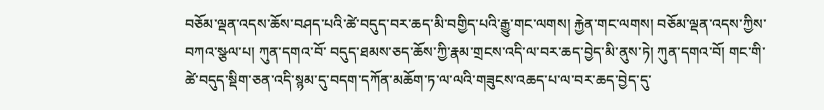བཅོམ་ལྡན་འདས་ཆོས་བཤད་པའི་ཚེ་བདུད་བར་ཆད་མི་བགྱིད་པའི་རྒྱུ་གང་ལགས། རྐྱེན་གང་ལགས། བཅོམ་ལྡན་འདས་ཀྱིས་བཀའ་སྩལ་པ། ཀུན་དགའ་བོ་ བདུད་ཐམས་ཅད་ཆོས་ཀྱི་རྣམ་གྲངས་འདི་ལ་བར་ཆད་བྱེད་མི་ནུས་ཏེ། ཀུན་དགའ་བོ། གང་གི་ཚེ་བདུད་སྡིག་ཅན་འདི་སྙམ་དུ་བདག་དཀོན་མཆོག་ཏ་ལ་ལའི་གཟུངས་འཆད་པ་ལ་བར་ཆད་བྱེད་དུ་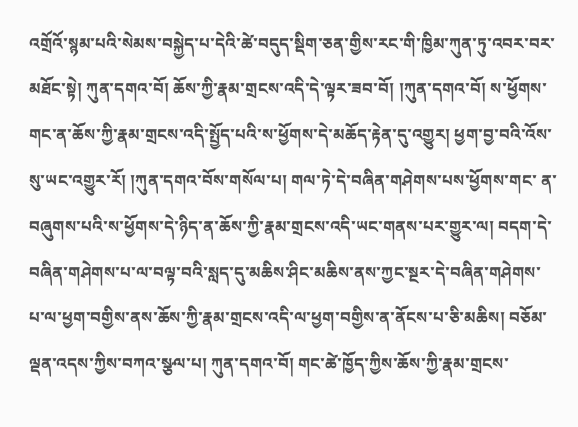འགྲོའོ་སྙམ་པའི་སེམས་བསྐྱེད་པ་དེའི་ཚེ་བདུད་སྡིག་ཅན་གྱིས་རང་གི་ཁྱིམ་ཀུན་ཏུ་འབར་བར་མཐོང་སྟེ། ཀུན་དགའ་བོ། ཆོས་ཀྱི་རྣམ་གྲངས་འདི་དེ་ལྟར་ཟབ་བོ། །ཀུན་དགའ་བོ། ས་ཕྱོགས་ གང་ན་ཆོས་ཀྱི་རྣམ་གྲངས་འདི་སྤྱོད་པའི་ས་ཕྱོགས་དེ་མཆོད་རྟེན་དུ་འགྱུར། ཕྱག་བྱ་བའི་འོས་སུ་ཡང་འགྱུར་རོ། །ཀུན་དགའ་བོས་གསོལ་པ། གལ་ཏེ་དེ་བཞིན་གཤེགས་པས་ཕྱོགས་གང་ ན་བཞུགས་པའི་ས་ཕྱོགས་དེ་ཉིད་ན་ཆོས་ཀྱི་རྣམ་གྲངས་འདི་ཡང་གནས་པར་གྱུར་ལ། བདག་དེ་བཞིན་གཤེགས་པ་ལ་བལྟ་བའི་སླད་དུ་མཆིས་ཤིང་མཆིས་ནས་ཀྱང་སྔར་དེ་བཞིན་གཤེགས་ པ་ལ་ཕྱག་བགྱིས་ནས་ཆོས་ཀྱི་རྣམ་གྲངས་འདི་ལ་ཕྱག་བགྱིས་ན་ནོངས་པ་ཅི་མཆིས། བཅོམ་ལྡན་འདས་ཀྱིས་བཀའ་སྩལ་པ། ཀུན་དགའ་བོ། གང་ཚེ་ཁྱོད་ཀྱིས་ཆོས་ཀྱི་རྣམ་གྲངས་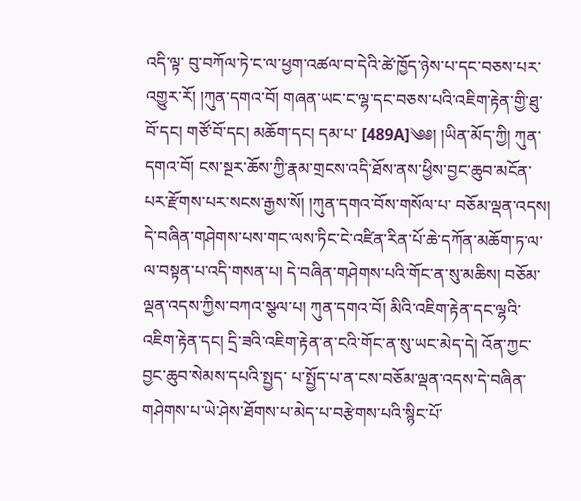འདི་ལྟ་ བུ་བཀོལ་ཏེ་ང་ལ་ཕྱག་འཚལ་བ་དེའི་ཚེ་ཁྱོད་ཉེས་པ་དང་བཅས་པར་འགྱུར་རོ། །ཀུན་དགའ་བོ། གཞན་ཡང་ང་ལྷ་དང་བཅས་པའི་འཇིག་རྟེན་གྱི་ཐུ་བོ་དང། གཙོ་བོ་དང། མཆོག་དང། དམ་པ་ [489A]༄༅། །ཡིན་མོད་ཀྱི། ཀུན་དགའ་བོ། ངས་སྔར་ཆོས་ཀྱི་རྣམ་གྲངས་འདི་ཐོས་ནས་ཕྱིས་བྱང་ཆུབ་མངོན་པར་རྫོགས་པར་སངས་རྒྱས་སོ། །ཀུན་དགའ་བོས་གསོལ་པ་ བཅོམ་ལྡན་འདས། དེ་བཞིན་གཤེགས་པས་གང་ལས་ཏིང་ངེ་འཛིན་རིན་པོ་ཆེ་དཀོན་མཆོག་ཏ་ལ་ལ་བསྟན་པ་འདི་གསན་པ། དེ་བཞིན་གཤེགས་པའི་གོང་ན་སུ་མཆིས། བཅོམ་ ལྡན་འདས་ཀྱིས་བཀའ་སྩལ་པ། ཀུན་དགའ་བོ། མིའི་འཇིག་རྟེན་དང་ལྷའི་འཇིག་རྟེན་དང། དྲི་ཟའི་འཇིག་རྟེན་ན་ངའི་གོང་ན་སུ་ཡང་མེད་དེ། འོན་ཀྱང་བྱང་ཆུབ་སེམས་དཔའི་སྤྱད་ པ་སྤྱོད་པ་ན་ངས་བཅོམ་ལྡན་འདས་དེ་བཞིན་གཤེགས་པ་ཡེ་ཤེས་ཐོགས་པ་མེད་པ་བརྩེགས་པའི་སྙིང་པོ་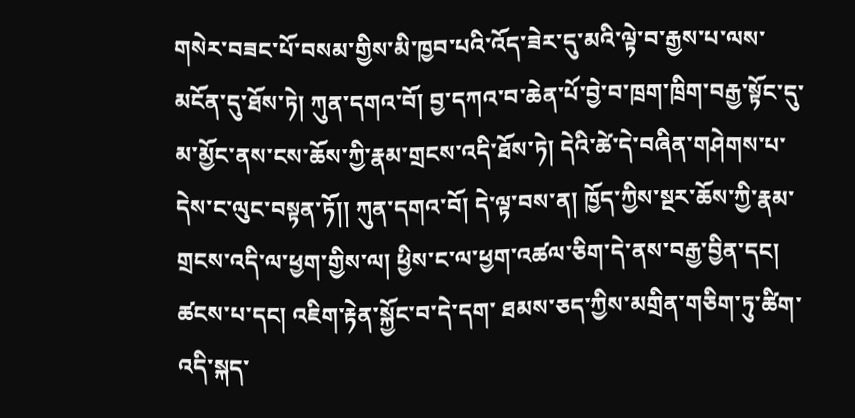གསེར་བཟང་པོ་བསམ་གྱིས་མི་ཁྱབ་པའི་འོད་ཟེར་དུ་མའི་ལྟེ་བ་རྒྱས་པ་ལས་ མངོན་དུ་ཐོས་ཏེ། ཀུན་དགའ་བོ། བྱ་དཀའ་བ་ཆེན་པོ་བྱེ་བ་ཁྲག་ཁྲིག་བརྒྱ་སྟོང་དུ་མ་མྱོང་ནས་ངས་ཆོས་ཀྱི་རྣམ་གྲངས་འདི་ཐོས་ཏེ། དེའི་ཚེ་དེ་བཞིན་གཤེགས་པ་དེས་ང་ལུང་བསྟན་ཏོ།། ཀུན་དགའ་བོ། དེ་ལྟ་བས་ན། ཁྱོད་ཀྱིས་སྔར་ཆོས་ཀྱི་རྣམ་གྲངས་འདི་ལ་ཕྱག་གྱིས་ལ། ཕྱིས་ང་ལ་ཕྱག་འཚལ་ཅིག་དེ་ནས་བརྒྱ་བྱིན་དང། ཚངས་པ་དང། འཇིག་རྟེན་སྐྱོང་བ་དེ་དག་ ཐམས་ཅད་ཀྱིས་མགྲིན་གཅིག་ཏུ་ཚིག་འདི་སྐད་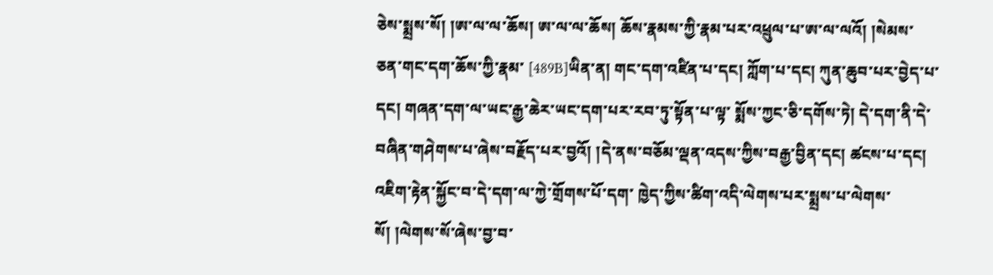ཅེས་སྨྲས་སོ། །ཨ་ལ་ལ་ཆོས། ཨ་ལ་ལ་ཆོས། ཆོས་རྣམས་ཀྱི་རྣམ་པར་འཕྲུལ་པ་ཨ་ལ་ལའོ། །སེམས་ཅན་གང་དག་ཆོས་ཀྱི་རྣམ་ [489B]ཡིན་ན། གང་དག་འཛིན་པ་དང། ཀློག་པ་དང། ཀུན་ཆུབ་པར་བྱེད་པ་དང། གཞན་དག་ལ་ཡང་རྒྱ་ཆེར་ཡང་དག་པར་རབ་ཏུ་སྟོན་པ་ལྟ་ སྨོས་ཀྱང་ཅི་དགོས་ཏེ། དེ་དག་ནི་དེ་བཞིན་གཤེགས་པ་ཞེས་བརྗོད་པར་བྱའོ། །དེ་ནས་བཅོམ་ལྡན་འདས་ཀྱིས་བརྒྱ་བྱིན་དང། ཚངས་པ་དང། འཇིག་རྟེན་སྐྱོང་བ་དེ་དག་ལ་ཀྱེ་གྲོགས་པོ་དག་ ཁྱེད་ཀྱིས་ཚིག་འདི་ལེགས་པར་སྨྲས་པ་ལེགས་སོ། །ལེགས་སོ་ཞེས་བྱ་བ་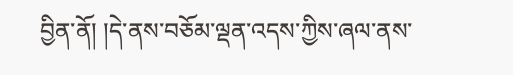བྱིན་ནོ། །དེ་ནས་བཅོམ་ལྡན་འདས་ཀྱིས་ཞལ་ནས་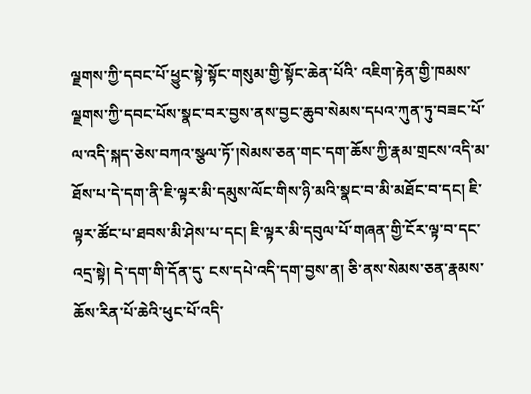ལྗགས་ཀྱི་དབང་པོ་ཕྱུང་སྟེ་སྟོང་གསུམ་གྱི་སྟོང་ཆེན་པོའི་ འཇིག་རྟེན་གྱི་ཁམས་ལྗགས་ཀྱི་དབང་པོས་སྣང་བར་བྱས་ནས་བྱང་ཆུབ་སེམས་དཔའ་ཀུན་ཏུ་བཟང་པོ་ལ་འདི་སྐད་ཅེས་བཀའ་སྩལ་ཏོ་།སེམས་ཅན་གང་དག་ཆོས་ཀྱི་རྣམ་གྲངས་འདི་མ་ ཐོས་པ་དེ་དག་ནི་ཇི་ལྟར་མི་དམུས་ལོང་གིས་ཉི་མའི་སྣང་བ་མི་མཐོང་བ་དང། ཇི་ལྟར་ཚོང་པ་ཐབས་མི་ཤེས་པ་དང། ཇི་ལྟར་མི་དབུལ་པོ་གཞན་གྱི་ངོར་ལྟ་བ་དང་འདྲ་སྟེ། དེ་དག་གི་དོན་དུ་ ངས་དཔེ་འདི་དག་བྱས་ན། ཅི་ནས་སེམས་ཅན་རྣམས་ཆོས་རིན་པོ་ཆེའི་ཕུང་པོ་འདི་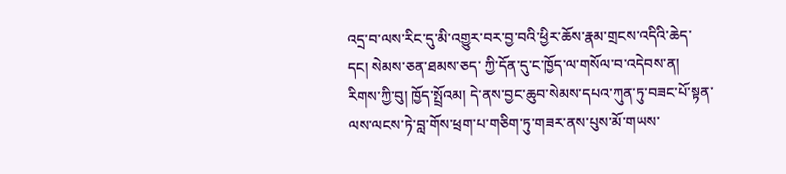འདྲ་བ་ལས་རིང་དུ་མི་འགྱུར་བར་བྱ་བའི་ཕྱིར་ཆོས་རྣམ་གྲངས་འདིའི་ཆེད་དང། སེམས་ཅན་ཐམས་ཅད་ ཀྱི་དོན་དུ་ང་ཁྱོད་ལ་གསོལ་བ་འདེབས་ན། རིགས་ཀྱི་བུ། ཁྱོད་སྤྲོའམ། དེ་ནས་བྱང་ཆུབ་སེམས་དཔའ་ཀུན་ཏུ་བཟང་པོ་སྟན་ལས་ལངས་ཏེ་བླ་གོས་ཕྲག་པ་གཅིག་ཏུ་གཟར་ནས་པུས་མོ་གཡས་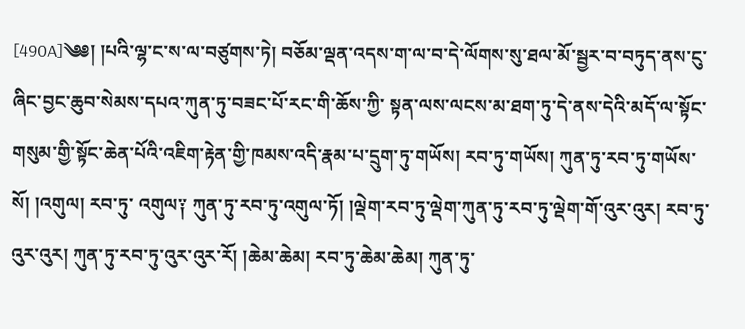[490A]༄༅། །པའི་ལྷ་ང་ས་ལ་བཙུགས་ཏེ། བཅོམ་ལྡན་འདས་ག་ལ་བ་དེ་ལོགས་སུ་ཐལ་མོ་སྦྱར་བ་བཏུད་ནས་ངུ་ཞིང་བྱང་ཆུབ་སེམས་དཔའ་ཀུན་ཏུ་བཟང་པོ་རང་གི་ཆོས་ཀྱི་ སྟན་ལས་ལངས་མ་ཐག་ཏུ་དེ་ནས་དེའི་མདོ་ལ་སྟོང་གསུམ་གྱི་སྟོང་ཆེན་པོའི་འཇིག་རྟེན་གྱི་ཁམས་འདི་རྣམ་པ་དྲུག་ཏུ་གཡོས། རབ་ཏུ་གཡོས། ཀུན་ཏུ་རབ་ཏུ་གཡོས་སོ། །འགུལ། རབ་ཏུ་ འགུལ༑ ཀུན་ཏུ་རབ་ཏུ་འགུལ་ཏོ། །ལྡེག་རབ་ཏུ་ལྡེག་ཀུན་ཏུ་རབ་ཏུ་ལྡེག་གོ་འུར་འུར། རབ་ཏུ་འུར་འུར། ཀུན་ཏུ་རབ་ཏུ་འུར་འུར་རོ། །ཆེམ་ཆེམ། རབ་ཏུ་ཆེམ་ཆེམ། ཀུན་ཏུ་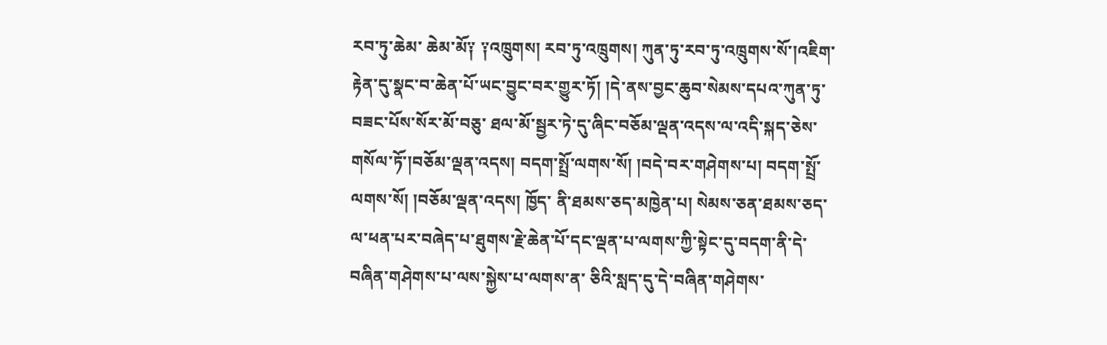རབ་ཏུ་ཆེམ་ ཆེམ་མོ༑ ༑འཁྲུགས། རབ་ཏུ་འཁྲུགས། ཀུན་ཏུ་རབ་ཏུ་འཁྲུགས་སོ་།འཇིག་རྟེན་དུ་སྣང་བ་ཆེན་པོ་ཡང་བྱུང་བར་གྱུར་ཏོ། །དེ་ནས་བྱང་ཆུབ་སེམས་དཔའ་ཀུན་ཏུ་བཟང་པོས་སོར་མོ་བཅུ་ ཐལ་མོ་སྦྱར་ཏེ་དུ་ཞིང་བཅོམ་ལྡན་འདས་ལ་འདི་སྐད་ཅེས་གསོལ་ཏོ་།བཅོམ་ལྡན་འདས། བདག་སྤྲོ་ལགས་སོ། །བདེ་བར་གཤེགས་པ། བདག་སྤྲོ་ལགས་སོ། །བཅོམ་ལྡན་འདས། ཁྱོད་ ནི་ཐམས་ཅད་མཁྱེན་པ། སེམས་ཅན་ཐམས་ཅད་ལ་ཕན་པར་བཞེད་པ་ཐུགས་རྗེ་ཆེན་པོ་དང་ལྡན་པ་ལགས་ཀྱི་སྟེང་དུ་བདག་ནི་དེ་བཞིན་གཤེགས་པ་ལས་སྐྱེས་པ་ལགས་ན་ ཅིའི་སླད་དུ་དེ་བཞིན་གཤེགས་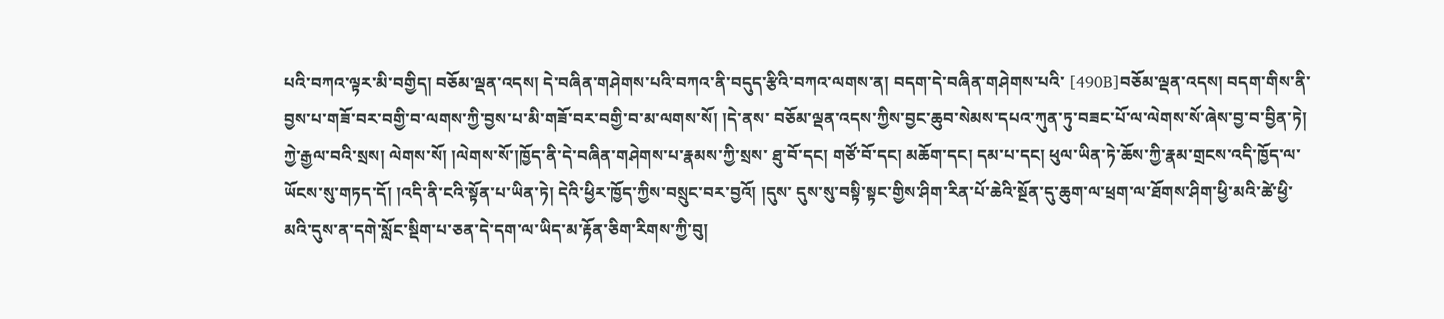པའི་བཀའ་ལྟར་མི་བགྱིད། བཅོམ་ལྡན་འདས། དེ་བཞིན་གཤེགས་པའི་བཀའ་ནི་བདུད་རྩིའི་བཀའ་ལགས་ན། བདག་དེ་བཞིན་གཤེགས་པའི་ [490B]བཅོམ་ལྡན་འདས། བདག་གིས་ནི་བྱས་པ་གཟོ་བར་བགྱི་བ་ལགས་ཀྱི་བྱས་པ་མི་གཟོ་བར་བགྱི་བ་མ་ལགས་སོ། །དེ་ནས་ བཅོམ་ལྡན་འདས་ཀྱིས་བྱང་ཆུབ་སེམས་དཔའ་ཀུན་ཏུ་བཟང་པོ་ལ་ལེགས་སོ་ཞེས་བྱ་བ་བྱིན་ཏེ། ཀྱེ་རྒྱལ་བའི་སྲས། ལེགས་སོ། །ལེགས་སོ་།ཁྱོད་ནི་དེ་བཞིན་གཤེགས་པ་རྣམས་ཀྱི་སྲས་ ཐུ་བོ་དང། གཙོ་བོ་དང། མཆོག་དང། དམ་པ་དང། ཕུལ་ཡིན་ཏེ་ཆོས་ཀྱི་རྣམ་གྲངས་འདི་ཁྱོད་ལ་ཡོངས་སུ་གཏད་དོ། །འདི་ནི་ངའི་སྟོན་པ་ཡིན་ཏེ། དེའི་ཕྱིར་ཁྱོད་ཀྱིས་བསྲུང་བར་བྱའོ། །དུས་ དུས་སུ་བསྟི་སྟང་གྱིས་ཤིག་རིན་པོ་ཆེའི་སྔོན་དུ་ཆུག་ལ་ཕྲག་ལ་ཐོགས་ཤིག་ཕྱི་མའི་ཚེ་ཕྱི་མའི་དུས་ན་དགེ་སློང་སྡིག་པ་ཅན་དེ་དག་ལ་ཡིད་མ་རྟོན་ཅིག་རིགས་ཀྱི་བུ།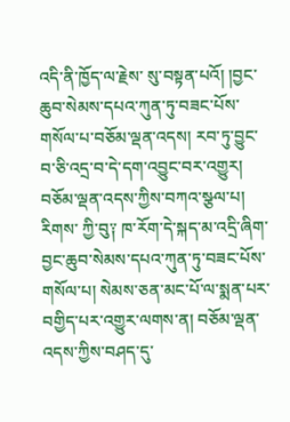འདི་ནི་ཁྱོད་ལ་རྗེས་ སུ་བསྟན་པའོ། །བྱང་ཆུབ་སེམས་དཔའ་ཀུན་ཏུ་བཟང་པོས་གསོལ་པ་བཅོམ་ལྡན་འདས། རབ་ཏུ་བྱུང་བ་ཅི་འདྲ་བ་དེ་དག་འབྱུང་བར་འགྱུར། བཅོམ་ལྡན་འདས་ཀྱིས་བཀའ་སྩལ་པ། རིགས་ ཀྱི་བུ༑ ཁ་རོག་དེ་སྐད་མ་འདྲི་ཞིག་བྱང་ཆུབ་སེམས་དཔའ་ཀུན་ཏུ་བཟང་པོས་གསོལ་པ། སེམས་ཅན་མང་པོ་ལ་སྨན་པར་བགྱིད་པར་འགྱུར་ལགས་ན། བཅོམ་ལྡན་འདས་ཀྱིས་བཤད་དུ་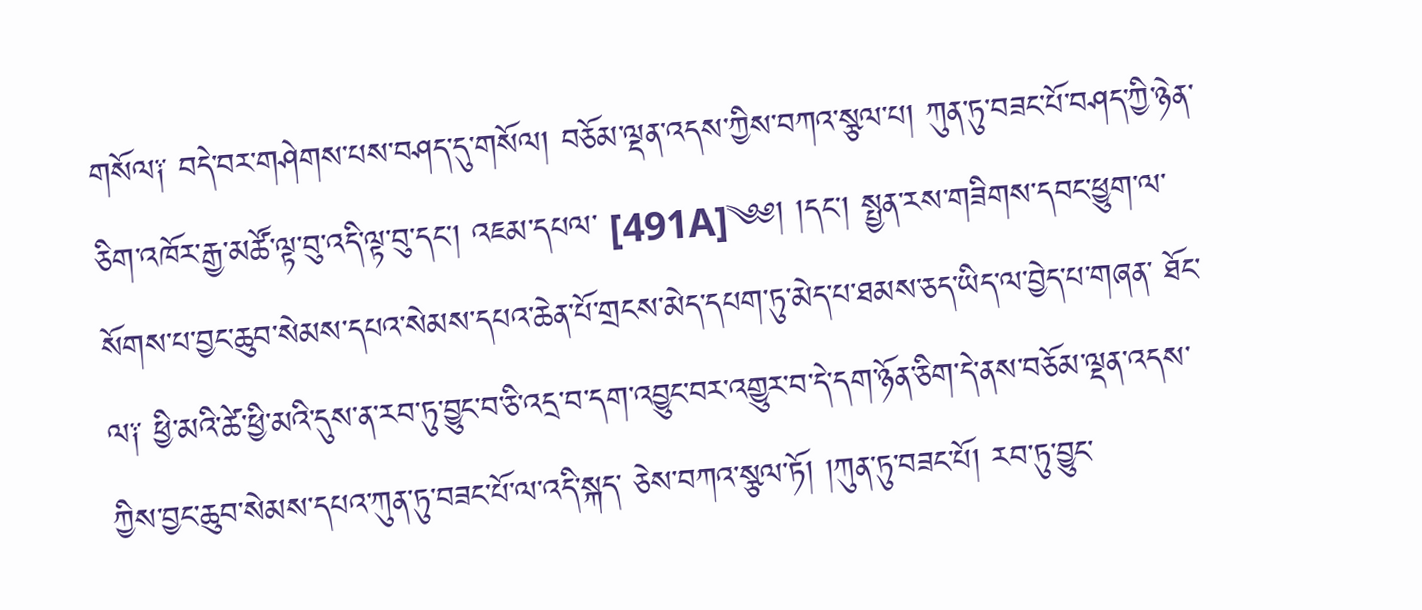གསོལ༑ བདེ་བར་གཤེགས་པས་བཤད་དུ་གསོལ། བཅོམ་ལྡན་འདས་ཀྱིས་བཀའ་སྩལ་པ། ཀུན་ཏུ་བཟང་པོ་བཤད་ཀྱི་ཉེན་ཅིག་འཁོར་རྒྱ་མཚོ་ལྟ་བུ་འདི་ལྟ་བུ་དང། འཇམ་དཔལ་ [491A]༄༅། །དང། སྤྱན་རས་གཟིགས་དབང་ཕྱུག་ལ་སོགས་པ་བྱང་ཆུབ་སེམས་དཔའ་སེམས་དཔའ་ཆེན་པོ་གྲངས་མེད་དཔག་ཏུ་མེད་པ་ཐམས་ཅད་ཡིད་ལ་བྱེད་པ་གཞན་ ཐོང་ལ༑ ཕྱི་མའི་ཚེ་ཕྱི་མའི་དུས་ན་རབ་ཏུ་བྱུང་བ་ཅི་འདྲ་བ་དག་འབྱུང་བར་འགྱུར་བ་དེ་དག་ཉོན་ཅིག་དེ་ནས་བཅོམ་ལྡན་འདས་ཀྱིས་བྱང་ཆུབ་སེམས་དཔའ་ཀུན་ཏུ་བཟང་པོ་ལ་འདི་སྐད་ ཅེས་བཀའ་སྩལ་ཏོ། །ཀུན་ཏུ་བཟང་པོ། རབ་ཏུ་བྱུང་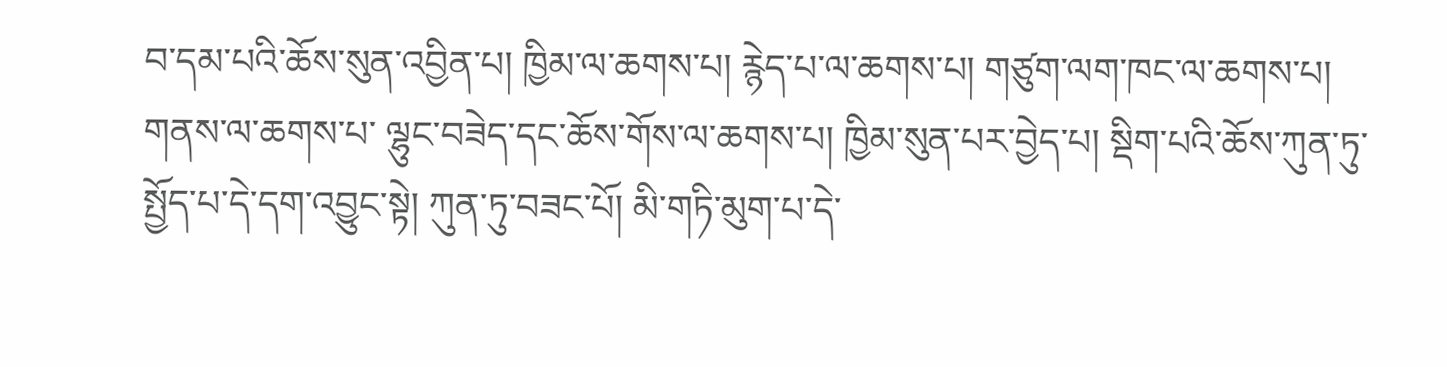བ་དམ་པའི་ཆོས་སུན་འབྱིན་པ། ཁྱིམ་ལ་ཆགས་པ། རྙེད་པ་ལ་ཆགས་པ། གཙུག་ལག་ཁང་ལ་ཆགས་པ། གནས་ལ་ཆགས་པ་ ལྷུང་བཟེད་དང་ཆོས་གོས་ལ་ཆགས་པ། ཁྱིམ་སུན་པར་བྱེད་པ། སྡིག་པའི་ཆོས་ཀུན་ཏུ་སྤྱོད་པ་དེ་དག་འབྱུང་སྟེ། ཀུན་ཏུ་བཟང་པོ། མི་གཏི་མུག་པ་དེ་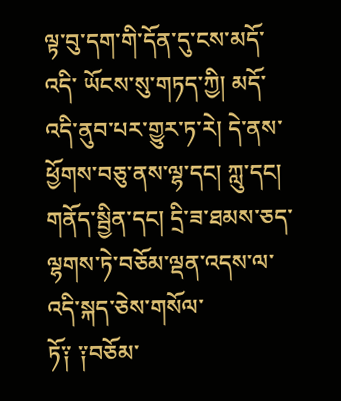ལྟ་བུ་དག་གི་དོན་དུ་ངས་མདོ་འདི་ ཡོངས་སུ་གཏད་ཀྱི། མདོ་འདི་ནུབ་པར་གྱུར་ཏ་རེ། དེ་ནས་ཕྱོགས་བཅུ་ནས་ལྷ་དང། ཀླུ་དང། གནོད་སྦྱིན་དང། དྲི་ཟ་ཐམས་ཅད་ལྷགས་ཏེ་བཅོམ་ལྡན་འདས་ལ་འདི་སྐད་ཅེས་གསོལ་ ཏོ༑ ༑བཅོམ་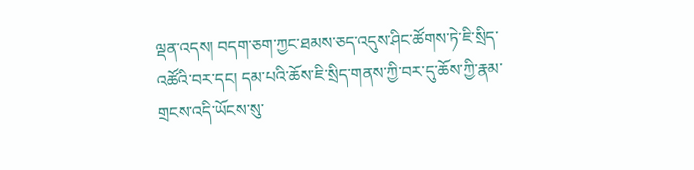ལྡན་འདས། བདག་ཅག་ཀྱང་ཐམས་ཅད་འདུས་ཤིང་ཚོགས་ཏེ་ཇི་སྲིད་འཚོའི་བར་དང། དམ་པའི་ཆོས་ཇི་སྲིད་གནས་ཀྱི་བར་དུ་ཆོས་ཀྱི་རྣམ་གྲངས་འདི་ཡོངས་སུ་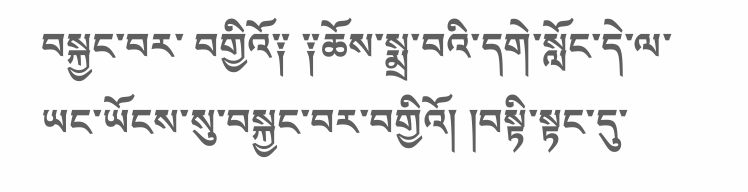བསྐྱང་བར་ བགྱིའོ༑ ༑ཆོས་སྨྲ་བའི་དགེ་སློང་དེ་ལ་ཡང་ཡོངས་སུ་བསྐྱང་བར་བགྱིའོ། །བསྟི་སྟང་དུ་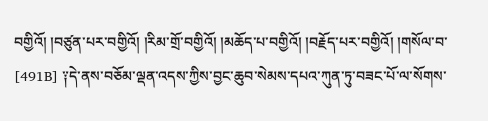བགྱིའོ། །བཙུན་པར་བགྱིའོ། །རིམ་གྲོ་བགྱིའོ། །མཆོད་པ་བགྱིའོ། །བརྗོད་པར་བགྱིའོ། །གསོལ་བ་ [491B] ༑དེ་ནས་བཅོམ་ལྡན་འདས་ཀྱིས་བྱང་ཆུབ་སེམས་དཔའ་ཀུན་ཏུ་བཟང་པོ་ལ་སོགས་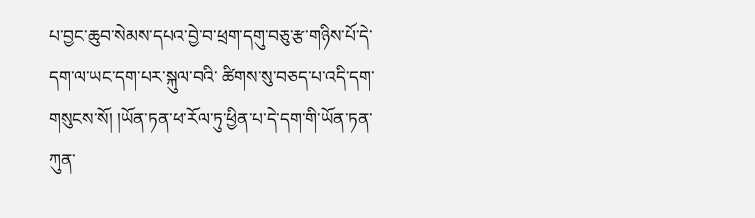པ་བྱང་ཆུབ་སེམས་དཔའ་བྱེ་བ་ཕྲག་དགུ་བཅུ་རྩ་གཉིས་པོ་དེ་དག་ལ་ཡང་དག་པར་སྐུལ་བའི་ ཚིགས་སུ་བཅད་པ་འདི་དག་གསུངས་སོ། །ཡོན་ཏན་ཕ་རོལ་ཏུ་ཕྱིན་པ་དེ་དག་གི་ཡོན་ཏན་ཀུན་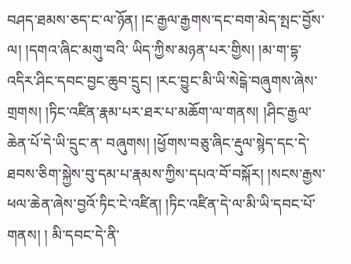བཤད་ཐམས་ཅད་ང་ལ་ཉོན། །ང་རྒྱལ་རྒྱགས་དང་བག་མེད་སྤང་བྱོས་ལ། །དགའ་ཞིང་མགུ་བའི་ ཡིད་ཀྱིས་མཉན་པར་གྱིས། །མ་ག་དྷ་འདིར་ཤིང་དབང་བྱང་ཆུབ་དྲུང། །རང་བྱུང་མི་ཡི་སེངྒེ་བཞུགས་ཞེས་གྲགས། །ཏིང་འཛིན་རྣམ་པར་ཐར་པ་མཆོག་ལ་གནས། །ཤིང་རྒྱལ་ཆེན་པོ་དེ་ཡི་དྲུང་ན་ བཞུགས། །ཕྱོགས་བཅུ་ཞིང་རྡུལ་སྙེད་དང་དེ་ཐབས་ཅིག་སྐྱེས་བུ་དམ་པ་རྣམས་ཀྱིས་དཔའ་བོ་བསྐོར། །སངས་རྒྱས་ཕལ་ཆེན་ཞེས་བྱའོ་ཏིང་ངེ་འཛིན། །ཏིང་འཛིན་དེ་ལ་མི་ཡི་དབང་པོ་གནས། ། མི་དབང་དེ་ནི་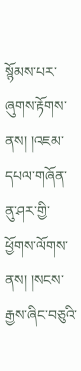སྙོམས་པར་ཞུགས་རྟོགས་ནས། །འཇམ་དཔལ་གཞོན་ནུ་ཤར་གྱི་ཕྱོགས་ལོགས་ནས། །སངས་རྒྱས་ཞིང་བཅུའི་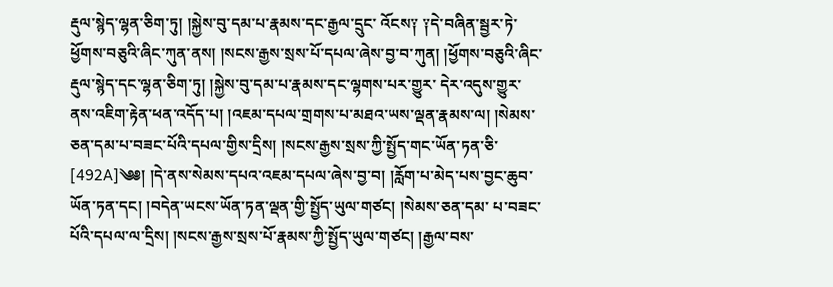རྡུལ་སྙེད་ལྷན་ཅིག་ཏུ། །སྐྱེས་བུ་དམ་པ་རྣམས་དང་རྒྱལ་དྲུང་ འོངས༑ ༑དེ་བཞིན་སྦྱར་ཏེ་ཕྱོགས་བཅུའི་ཞིང་ཀུན་ནས། །སངས་རྒྱས་སྲས་པོ་དཔལ་ཞེས་བྱ་བ་ཀུན། །ཕྱོགས་བཅུའི་ཞིང་རྡུལ་སྙེད་དང་ལྷན་ཅིག་ཏུ། །སྐྱེས་བུ་དམ་པ་རྣམས་དང་ལྷགས་པར་གྱུར་ དེར་འདུས་གྱུར་ནས་འཇིག་རྟེན་ཕན་འདོད་པ། །འཇམ་དཔལ་གྲགས་པ་མཐའ་ཡས་ལྡན་རྣམས་ལ། །སེམས་ཅན་དམ་པ་བཟང་པོའི་དཔལ་གྱིས་དྲིས། །སངས་རྒྱས་སྲས་ཀྱི་སྤྱོད་གང་ཡོན་ཏན་ཅི་ [492A]༄༅། །དེ་ནས་སེམས་དཔའ་འཇམ་དཔལ་ཞེས་བྱ་བ། །རློག་པ་མེད་པས་བྱང་ཆུབ་ཡོན་ཏན་དང། །བདེན་ཡངས་ཡོན་ཏན་ལྡན་གྱི་སྤྱོད་ཡུལ་གཙང། །སེམས་ཅན་དམ་ པ་བཟང་པོའི་དཔལ་ལ་དྲིས། །སངས་རྒྱས་སྲས་པོ་རྣམས་ཀྱི་སྤྱོད་ཡུལ་གཙང། །རྒྱལ་བས་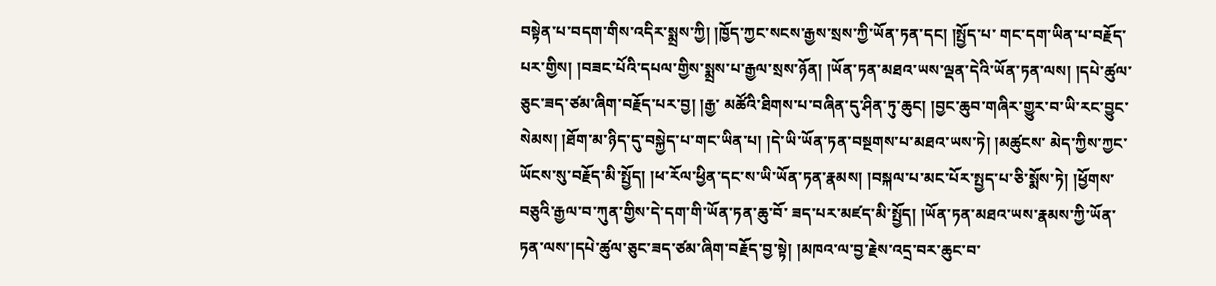བསྟེན་པ་བདག་གིས་འདིར་སྨྲས་ཀྱི། །ཁྱོད་ཀྱང་སངས་རྒྱས་སྲས་ཀྱི་ཡོན་ཏན་དང། །སྤྱོད་པ་ གང་དག་ཡིན་པ་བརྗོད་པར་གྱིས། །བཟང་པོའི་དཔལ་གྱིས་སྨྲས་པ་རྒྱལ་སྲས་ཉོན། །ཡོན་ཏན་མཐའ་ཡས་ལྡན་དེའི་ཡོན་ཏན་ལས། །དཔེ་ཚུལ་ཅུང་ཟད་ཙམ་ཞིག་བརྗོད་པར་བྱ། །རྒྱ་ མཚོའི་ཐིགས་པ་བཞིན་དུ་ཤིན་ཏུ་ཆུང། །བྱང་ཆུབ་གཞིར་གྱུར་བ་ཡི་རང་བྱུང་སེམས། །ཐོག་མ་ཉིད་དུ་བསྐྱེད་པ་གང་ཡིན་པ། །དེ་ཡི་ཡོན་ཏན་བསྔགས་པ་མཐའ་ཡས་ཏེ། །མཚུངས་ མེད་ཀྱིས་ཀྱང་ཡོངས་སུ་བརྗོད་མི་སྤྱོད། །ཕ་རོལ་ཕྱིན་དང་ས་ཡི་ཡོན་ཏན་རྣམས། །བསྐལ་པ་མང་པོར་སྤྱད་པ་ཅི་སྨོས་ཏེ། །ཕྱོགས་བཅུའི་རྒྱལ་བ་ཀུན་གྱིས་དེ་དག་གི་ཡོན་ཏན་ཆུ་བོ་ ཟད་པར་མཛད་མི་སྤྱོད། །ཡོན་ཏན་མཐའ་ཡས་རྣམས་ཀྱི་ཡོན་ཏན་ལས་།དཔེ་ཚུལ་ཅུང་ཟད་ཙམ་ཞིག་བརྗོད་བྱ་སྟེ། །མཁའ་ལ་བྱ་རྗེས་འདྲ་བར་ཆུང་བ་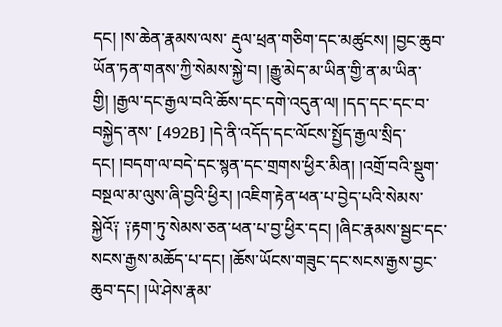དང། །ས་ཆེན་རྣམས་ལས་ རྡུལ་ཕྲན་གཅིག་དང་མཚུངས། །བྱང་ཆུབ་ཡོན་ཏན་གནས་ཀྱི་སེམས་སྐྱེ་བ། །རྒྱུ་མེད་མ་ཡིན་གྱི་ན་མ་ཡིན་གྱི། །རྒྱལ་དང་རྒྱལ་བའི་ཆོས་དང་དགེ་འདུན་ལ། །དད་དང་དང་བ་བསྐྱེད་ནས་ [492B] །དེ་ནི་འདོད་དང་ལོངས་སྤྱོད་རྒྱལ་སྲིད་དང། །བདག་ལ་བདེ་དང་སྙན་དང་གྲགས་ཕྱིར་མིན། །འགྲོ་བའི་སྡུག་བསྔལ་མ་ལུས་ཞི་བྱའི་ཕྱིར། །འཇིག་རྟེན་ཕན་པ་བྱེད་པའི་སེམས་ སྐྱེའོ༑ ༑རྟག་ཏུ་སེམས་ཅན་ཕན་པ་བྱ་ཕྱིར་དང། །ཞིང་རྣམས་སྦྱང་དང་སངས་རྒྱས་མཆོད་པ་དང། །ཆོས་ཡོངས་གཟུང་དང་སངས་རྒྱས་བྱང་ཆུབ་དང། །ཡེ་ཤེས་རྣམ་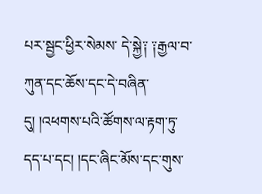པར་སྦྱང་ཕྱིར་སེམས་ དེ་སྐྱེ༑ ༑རྒྱལ་བ་ཀུན་དང་ཆོས་དང་དེ་བཞིན་དུ། །འཕགས་པའི་ཚོགས་ལ་རྟག་ཏུ་དད་པ་དང། །དང་ཞིང་མོས་དང་གུས་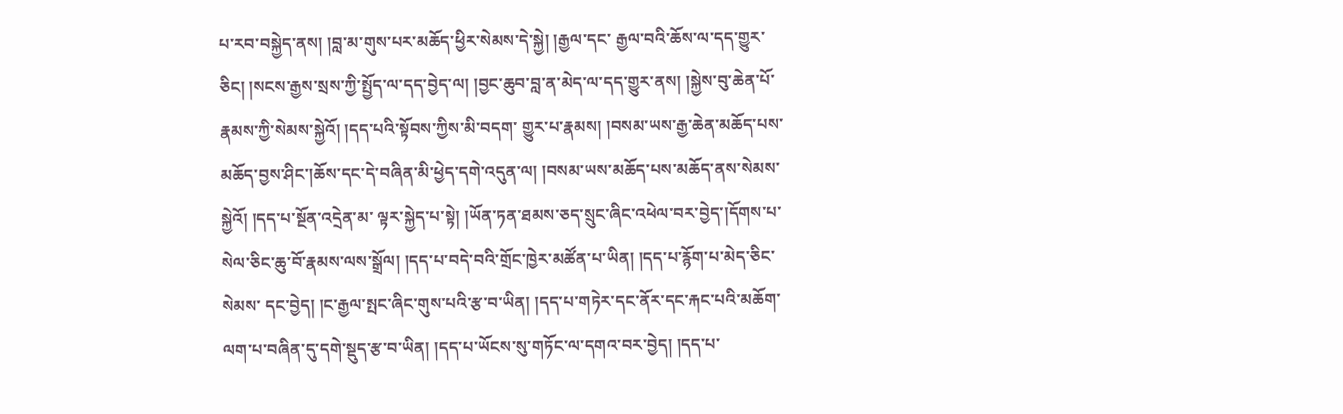པ་རབ་བསྐྱེད་ནས། །བླ་མ་གུས་པར་མཆོད་ཕྱིར་སེམས་དེ་སྐྱེ། །རྒྱལ་དང་ རྒྱལ་བའི་ཆོས་ལ་དད་གྱུར་ཅིང། །སངས་རྒྱས་སྲས་ཀྱི་སྤྱོད་ལ་དད་བྱེད་ལ། །བྱང་ཆུབ་བླ་ན་མེད་ལ་དད་གྱུར་ནས། །སྐྱེས་བུ་ཆེན་པོ་རྣམས་ཀྱི་སེམས་སྐྱེའོ། །དད་པའི་སྟོབས་ཀྱིས་མི་བདག་ གྱུར་པ་རྣམས། །བསམ་ཡས་རྒྱ་ཆེན་མཆོད་པས་མཆོད་བྱས་ཤིང་།ཆོས་དང་དེ་བཞིན་མི་ཕྱེད་དགེ་འདུན་ལ། །བསམ་ཡས་མཆོད་པས་མཆོད་ནས་སེམས་སྐྱེའོ། །དད་པ་སྔོན་འདྲེན་མ་ ལྟར་སྐྱེད་པ་སྟེ། །ཡོན་ཏན་ཐམས་ཅད་སྲུང་ཞིང་འཕེལ་བར་བྱེད་།དོགས་པ་སེལ་ཅིང་ཆུ་བོ་རྣམས་ལས་སྒྲོལ། །དད་པ་བདེ་བའི་གྲོང་ཁྱེར་མཚོན་པ་ཡིན། །དད་པ་རྙོག་པ་མེད་ཅིང་སེམས་ དང་བྱེད། །ང་རྒྱལ་སྤང་ཞིང་གུས་པའི་རྩ་བ་ཡིན། །དད་པ་གཏེར་དང་ནོར་དང་རྐང་པའི་མཆོག་ལག་པ་བཞིན་དུ་དགེ་སྡུད་རྩ་བ་ཡིན། །དད་པ་ཡོངས་སུ་གཏོང་ལ་དགའ་བར་བྱེད། །དད་པ་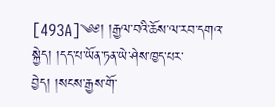[493A]༄༅། །རྒྱལ་བའི་ཆོས་ལ་རབ་དགའ་སྐྱེད། །དད་པ་ཡོན་ཏན་ཡེ་ཤེས་ཁྱད་པར་བྱེད། །སངས་རྒྱས་གོ་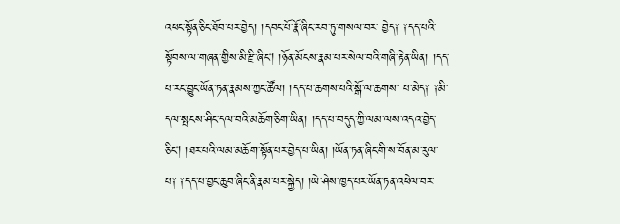འཕང་སྟོན་ཅིང་ཐོབ་པར་བྱེད། །དབང་པོ་རྣོ་ཞིང་རབ་ཏུ་གསལ་བར་ བྱེད༑ ༑དད་པའི་སྟོབས་ལ་གཞན་གྱིས་མི་རྫི་ཞིང། །ཉོན་མོངས་རྣམ་པར་སེལ་བའི་གཞི་རྟེན་ཡིན། །དད་པ་རང་བྱུང་ཡོན་ཏན་རྣམས་ཀྱང་ཚོལ། །དད་པ་ཆགས་པའི་སྒོ་ལ་ཆགས་ པ་མེད༑ ༑མི་དལ་སྤངས་ཤིང་དལ་བའི་མཆོག་ཅིག་ཡིན། །དད་པ་བདུད་ཀྱི་ལམ་ལས་འདའ་བྱེད་ཅིང། །ཐར་པའི་ལམ་མཆོག་སྟོན་པར་བྱེད་པ་ཡིན། །ཡོན་ཏན་ཞིང་གི་ས་བོན་མ་རུལ་ པ༑ ༑དད་པ་བྱང་ཆུབ་ཞིང་ནི་རྣམ་པར་སྐྱེད། །ཡེ་ཤེས་ཁྱད་པར་ཡོན་ཏན་འཕེལ་བར་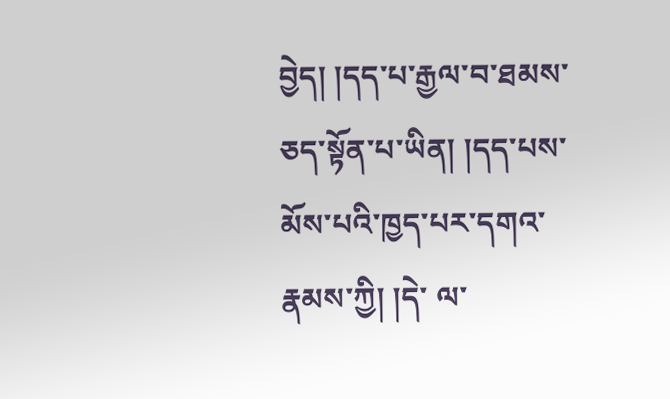བྱེད། །དད་པ་རྒྱལ་བ་ཐམས་ཅད་སྟོན་པ་ཡིན། །དད་པས་མོས་པའི་ཁྱད་པར་དགའ་རྣམས་ཀྱི། །དེ་ ལ་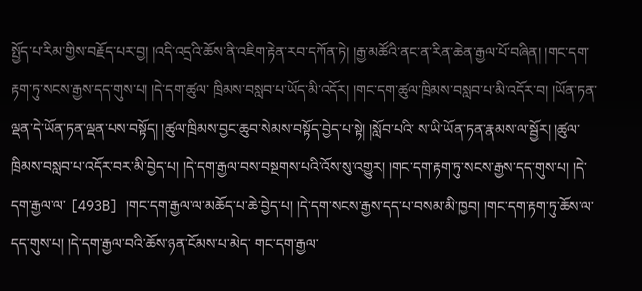སྤྱོད་པ་རིམ་གྱིས་བརྗོད་པར་བྱ། །འདི་འདྲའི་ཆོས་ནི་འཇིག་རྟེན་རབ་དཀོན་ཏེ། །རྒྱ་མཚོའི་ནང་ན་རིན་ཆེན་རྒྱལ་པོ་བཞིན། །གང་དག་རྟག་ཏུ་སངས་རྒྱས་དད་གུས་པ། །དེ་དག་ཚུལ་ ཁྲིམས་བསླབ་པ་ཡོད་མི་འདོར། །གང་དག་ཚུལ་ཁྲིམས་བསླབ་པ་མི་འདོར་བ། །ཡོན་ཏན་ལྡན་དེ་ཡོན་ཏན་ལྡན་པས་བསྟོད། །ཚུལ་ཁྲིམས་བྱང་ཆུབ་སེམས་བསྟོད་བྱེད་པ་སྟེ། །སློབ་པའི་ ས་ཡི་ཡོན་ཏན་རྣམས་ལ་སྦྱོར། །ཚུལ་ཁྲིམས་བསླབ་པ་འདོར་བར་མི་བྱེད་པ། །དེ་དག་རྒྱལ་བས་བསྔགས་པའི་འོས་སུ་འགྱུར། །གང་དག་རྟག་ཏུ་སངས་རྒྱས་དད་གུས་པ། །དེ་དག་རྒྱལ་ལ་ [493B] །གང་དག་རྒྱལ་ལ་མཆོད་པ་ཆེ་བྱེད་པ། །དེ་དག་སངས་རྒྱས་དད་པ་བསམ་མི་ཁྱབ། །གང་དག་རྟག་ཏུ་ཆོས་ལ་དད་གུས་པ། །དེ་དག་རྒྱལ་བའི་ཆོས་ཉན་ངོམས་པ་མེད་ གང་དག་རྒྱལ་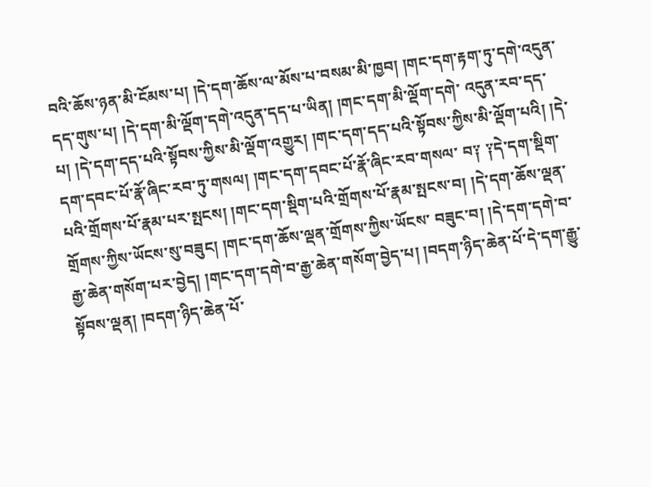བའི་ཆོས་ཉན་མི་ངོམས་པ། །དེ་དག་ཆོས་ལ་མོས་པ་བསམ་མི་ཁྱབ། །གང་དག་རྟག་ཏུ་དགེ་འདུན་དད་གུས་པ། །དེ་དག་མི་ལྡོག་དགེ་འདུན་དད་པ་ཡིན། །གང་དག་མི་ལྡོག་དགེ་ འདུན་རབ་དད་པ། །དེ་དག་དད་པའི་སྟོབས་ཀྱིས་མི་ལྡོག་འགྱུར། །གང་དག་དད་པའི་སྟོབས་ཀྱིས་མི་ལྡོག་པའི། །དེ་དག་དབང་པོ་རྣོ་ཞིང་རབ་ཏུ་གསལ། །གང་དག་དབང་པོ་རྣོ་ཞིང་རབ་གསལ་ བ༑ ༑དེ་དག་སྡིག་པའི་གྲོགས་པོ་རྣམ་པར་སྤངས། །གང་དག་སྡིག་པའི་གྲོགས་པོ་རྣམ་སྤངས་བ། །དེ་དག་ཆོས་ལྡན་གྲོགས་ཀྱིས་ཡོངས་སུ་བཟུང། །གང་དག་ཆོས་ལྡན་གྲོགས་ཀྱིས་ཡོངས་ བཟུང་བ། །དེ་དག་དགེ་བ་རྒྱ་ཆེན་གསོག་པར་བྱེད། །གང་དག་དགེ་བ་རྒྱ་ཆེན་གསོག་བྱེད་པ། །བདག་ཉིད་ཆེན་པོ་དེ་དག་རྒྱུ་སྟོབས་ལྡན། །བདག་ཉིད་ཆེན་པོ་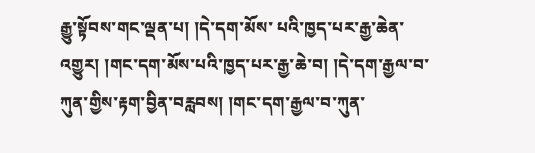རྒྱུ་སྟོབས་གང་ལྡན་པ། །དེ་དག་མོས་ པའི་ཁྱད་པར་རྒྱ་ཆེན་འགྱུར། །གང་དག་མོས་པའི་ཁྱད་པར་རྒྱ་ཆེ་བ། །དེ་དག་རྒྱལ་བ་ཀུན་གྱིས་རྟག་བྱིན་བརླབས། །གང་དག་རྒྱལ་བ་ཀུན་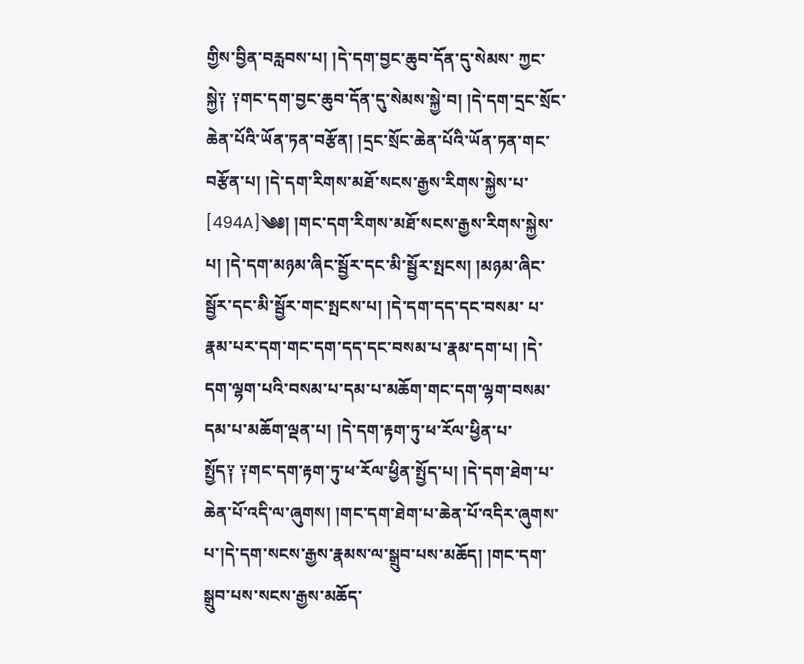གྱིས་བྱིན་བརླབས་པ། །དེ་དག་བྱང་ཆུབ་དོན་དུ་སེམས་ ཀྱང་སྐྱེ༑ ༑གང་དག་བྱང་ཆུབ་དོན་དུ་སེམས་སྐྱེ་བ། །དེ་དག་དྲང་སྲོང་ཆེན་པོའི་ཡོན་ཏན་བརྩོན། །དྲང་སྲོང་ཆེན་པོའི་ཡོན་ཏན་གང་བརྩོན་པ། །དེ་དག་རིགས་མཐོ་སངས་རྒྱས་རིགས་སྐྱེས་པ་ [494A]༄༅། །གང་དག་རིགས་མཐོ་སངས་རྒྱས་རིགས་སྐྱེས་པ། །དེ་དག་མཉམ་ཞིང་སྦྱོར་དང་མི་སྦྱོར་སྤངས། །མཉམ་ཞིང་སྦྱོར་དང་མི་སྦྱོར་གང་སྤངས་པ། །དེ་དག་དད་དང་བསམ་ པ་རྣམ་པར་དག་གང་དག་དད་དང་བསམ་པ་རྣམ་དག་པ། །དེ་དག་ལྷག་པའི་བསམ་པ་དམ་པ་མཆོག་གང་དག་ལྷག་བསམ་དམ་པ་མཆོག་ལྡན་པ། །དེ་དག་རྟག་ཏུ་ཕ་རོལ་ཕྱིན་པ་ སྤྱོད༑ ༑གང་དག་རྟག་ཏུ་ཕ་རོལ་ཕྱིན་སྤྱོད་པ། །དེ་དག་ཐེག་པ་ཆེན་པོ་འདི་ལ་ཞུགས། །གང་དག་ཐེག་པ་ཆེན་པོ་འདིར་ཞུགས་པ་།དེ་དག་སངས་རྒྱས་རྣམས་ལ་སྒྲུབ་པས་མཆོད། །གང་དག་ སྒྲུབ་པས་སངས་རྒྱས་མཆོད་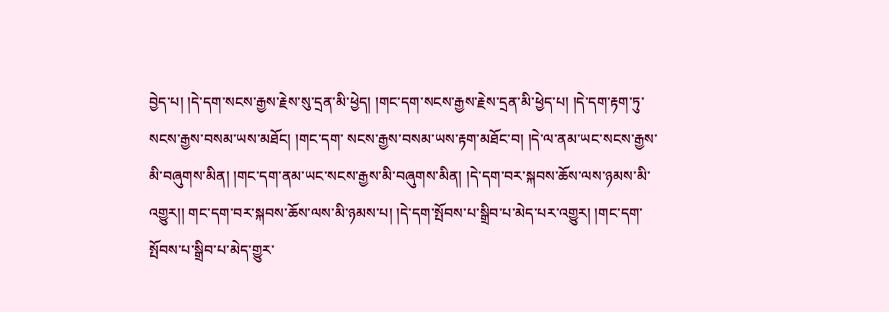བྱེད་པ། །དེ་དག་སངས་རྒྱས་རྗེས་སུ་དྲན་མི་ཕྱེད། །གང་དག་སངས་རྒྱས་རྗེས་དྲན་མི་ཕྱེད་པ། །དེ་དག་རྟག་ཏུ་སངས་རྒྱས་བསམ་ཡས་མཐོང། །གང་དག་ སངས་རྒྱས་བསམ་ཡས་རྟག་མཐོང་བ། །དེ་ལ་ནམ་ཡང་སངས་རྒྱས་མི་བཞུགས་མིན། །གང་དག་ནམ་ཡང་སངས་རྒྱས་མི་བཞུགས་མིན། །དེ་དག་བར་སྐབས་ཆོས་ལས་ཉམས་མི་འགྱུར།། གང་དག་བར་སྐབས་ཆོས་ལས་མི་ཉམས་པ། །དེ་དག་སྤོབས་པ་སྒྲིབ་པ་མེད་པར་འགྱུར། །གང་དག་སྤོབས་པ་སྒྲིབ་པ་མེད་གྱུར་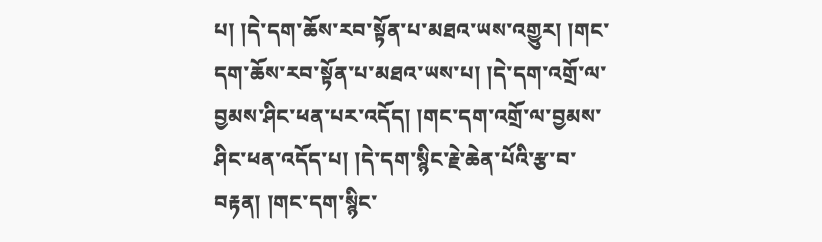པ། །དེ་དག་ཆོས་རབ་སྟོན་པ་མཐའ་ཡས་འགྱུར། །གང་ དག་ཆོས་རབ་སྟོན་པ་མཐའ་ཡས་པ། །དེ་དག་འགྲོ་ལ་བྱམས་ཤིང་ཕན་པར་འདོད། །གང་དག་འགྲོ་ལ་བྱམས་ཤིང་ཕན་འདོད་པ། །དེ་དག་སྙིང་རྗེ་ཆེན་པོའི་རྩ་བ་བརྟན། །གང་དག་སྙིང་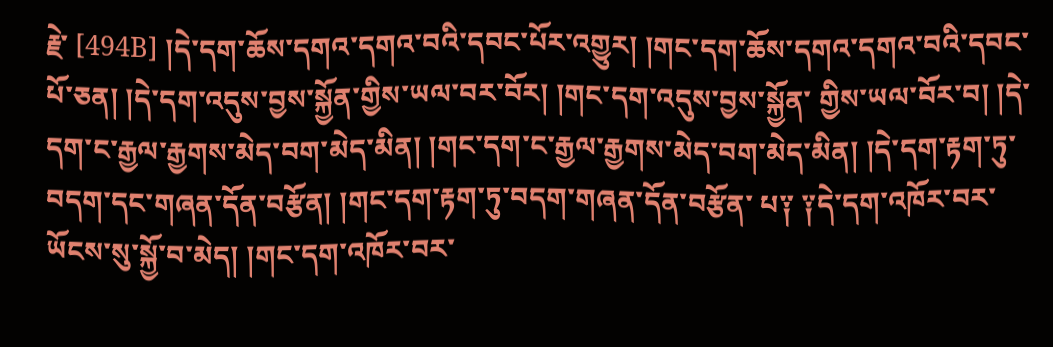རྗེ་ [494B] །དེ་དག་ཆོས་དགའ་དགའ་བའི་དབང་པོར་འགྱུར། །གང་དག་ཆོས་དགའ་དགའ་བའི་དབང་པོ་ཅན། །དེ་དག་འདུས་བྱས་སྐྱོན་གྱིས་ཡལ་བར་བོར། །གང་དག་འདུས་བྱས་སྐྱོན་ གྱིས་ཡལ་བོར་བ། །དེ་དག་ང་རྒྱལ་རྒྱགས་མེད་བག་མེད་མིན། །གང་དག་ང་རྒྱལ་རྒྱགས་མེད་བག་མེད་མིན། །དེ་དག་རྟག་ཏུ་བདག་དང་གཞན་དོན་བརྩོན། །གང་དག་རྟག་ཏུ་བདག་གཞན་དོན་བརྩོན་ པ༑ ༑དེ་དག་འཁོར་བར་ཡོངས་སུ་སྐྱོ་བ་མེད། །གང་དག་འཁོར་བར་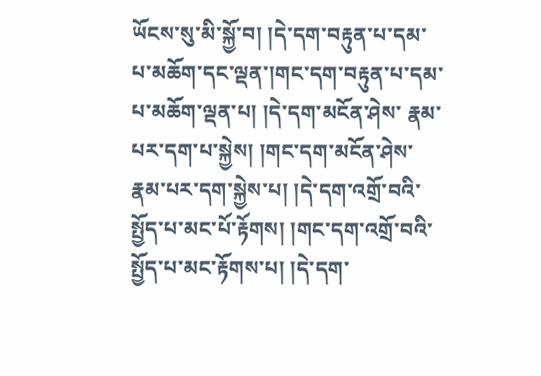ཡོངས་སུ་མི་སྐྱོ་བ། །དེ་དག་བརྟུན་པ་དམ་པ་མཆོག་དང་ལྡན་།གང་དག་བརྟུན་པ་དམ་པ་མཆོག་ལྡན་པ། །དེ་དག་མངོན་ཤེས་ རྣམ་པར་དག་པ་སྐྱེས། །གང་དག་མངོན་ཤེས་རྣམ་པར་དག་སྐྱེས་པ། །དེ་དག་འགྲོ་བའི་སྤྱོད་པ་མང་པོ་རྟོགས། །གང་དག་འགྲོ་བའི་སྤྱོད་པ་མང་རྟོགས་པ། །དེ་དག་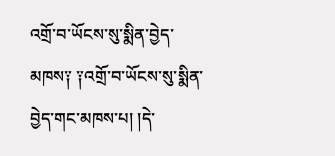འགྲོ་བ་ཡོངས་སུ་སྨིན་བྱེད་ མཁས༑ ༑འགྲོ་བ་ཡོངས་སུ་སྨིན་བྱེད་གང་མཁས་པ། །དེ་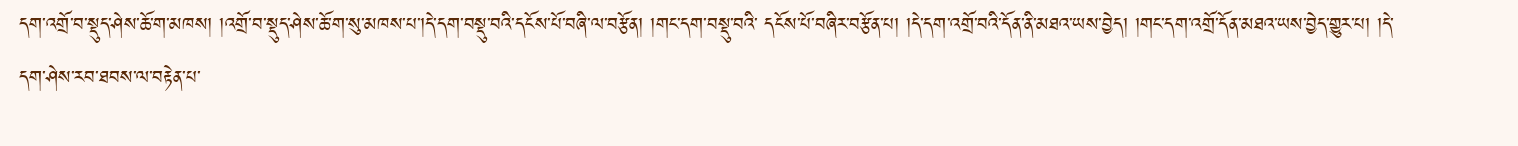དག་འགྲོ་བ་སྡུད་ཤེས་ཆོ་ག་མཁས། །འགྲོ་བ་སྡུད་ཤེས་ཆོ་ག་སུ་མཁས་པ་།དེ་དག་བསྡུ་བའི་དངོས་པོ་བཞི་ལ་བརྩོན། །གང་དག་བསྡུ་བའི་ དངོས་པོ་བཞིར་བརྩོན་པ། །དེ་དག་འགྲོ་བའི་དོན་ནི་མཐའ་ཡས་བྱེད། །གང་དག་འགྲོ་དོན་མཐའ་ཡས་བྱེད་གྱུར་པ། །དེ་དག་ཤེས་རབ་ཐབས་ལ་བརྟེན་པ་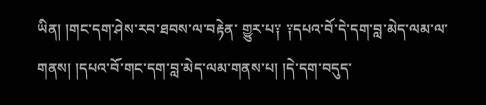ཡིན། །གང་དག་ཤེས་རབ་ཐབས་ལ་བརྟེན་ གྱུར་པ༑ ༑དཔའ་བོ་དེ་དག་བླ་མེད་ལམ་ལ་གནས། །དཔའ་བོ་གང་དག་བླ་མེད་ལམ་གནས་པ། །དེ་དག་བདུད་